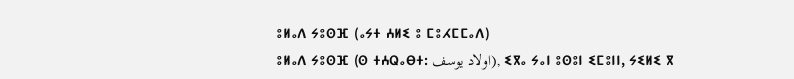ⵓⵍⴰⴷ ⵢⵓⵙⴼ (ⴰⵢⵜ ⵄⵍⵉ ⵓ ⵎⵓⵃⵎⵎⴰⴷ)
ⵓⵍⴰⴷ ⵢⵓⵙⴼ (ⵙ ⵜⵄⵕⴰⴱⵜ: اولاد يوسف), ⵉⴳⴰ ⵢⴰⵏ ⵓⵙⵓⵏ ⵉⵎⵓⵏⵏ, ⵢⵉⵍⵉ ⴳ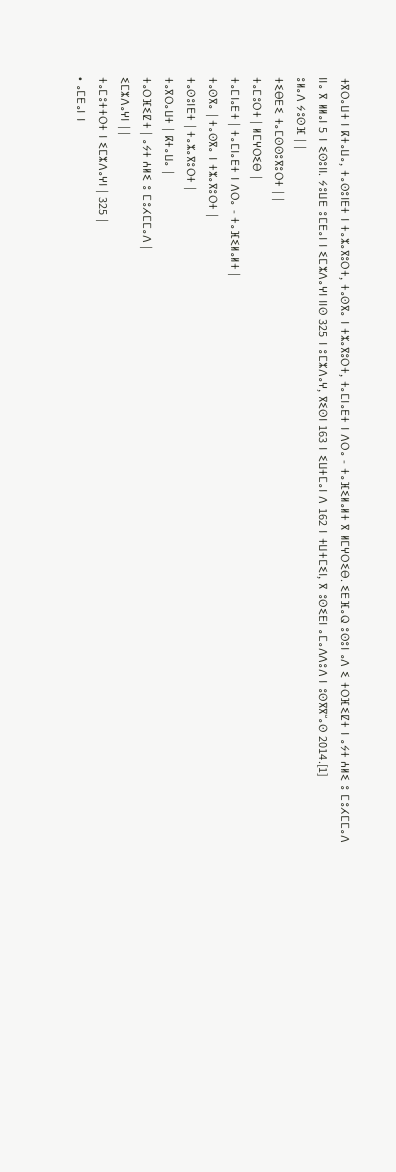ⵜⴳⵔⴰⵡⵜ ⵏ ⴽⵜⴰⵡⴰ, ⵜⴰⵙⵓⵏⴹⵜ ⵏ ⵜⴰⵣⴰⴳⵓⵔⵜ, ⵜⴰⵙⴳⴰ ⵏ ⵜⵣⴰⴳⵓⵔⵜ, ⵜⴰⵎⵏⴰⴹⵜ ⵏ ⴷⵔⴰ - ⵜⴰⴼⵉⵍⴰⵍⵜ ⴳ ⵍⵎⵖⵔⵉⴱ. ⵉⴹⴼⴰⵕ ⵓⵙⵓⵏ ⴰⴷ ⵉ ⵜⵔⴼⵉⵇⵜ ⵏ ⴰⵢⵜ ⵄⵍⵉ ⵓ ⵎⵓⵃⵎⵎⴰⴷ ⵏⵏⴰ ⴳ ⵍⵍⴰⵏ 5 ⵏ ⵉⵙⵓⵏⵏ. ⵢⵓⵡⴹ ⵓⵎⴹⴰⵏ ⵏ ⵉⵎⵣⴷⴰⵖⵏ ⵏⵏⵙ 325 ⵏ ⵓⵎⵣⴷⴰⵖ, ⴳⵉⵙⵏ 163 ⵏ ⵉⵡⵜⵎⴰⵏ ⴷ 162 ⵏ ⵜⵡⵜⵎⵉⵏ, ⴳ ⵓⵙⵉⴹⵏ ⴰⵎⴰⴷⴷⵓⴷ ⵏ ⵓⵙⴳⴳⵯⴰⵙ 2014.[1]
ⵓⵍⴰⴷ ⵢⵓⵙⴼ | |
ⵜⵉⴱⴹⵉ ⵜⴰⵎⵙⵙⵓⴳⵓⵔⵜ | |
ⵜⴰⵎⵓⵔⵜ | ⵍⵎⵖⵔⵉⴱ |
ⵜⴰⵎⵏⴰⴹⵜ | ⵜⴰⵎⵏⴰⴹⵜ ⵏ ⴷⵔⴰ - ⵜⴰⴼⵉⵍⴰⵍⵜ |
ⵜⴰⵙⴳⴰ | ⵜⴰⵙⴳⴰ ⵏ ⵜⵣⴰⴳⵓⵔⵜ |
ⵜⴰⵙⵓⵏⴹⵜ | ⵜⴰⵣⴰⴳⵓⵔⵜ |
ⵜⴰⴳⵔⴰⵡⵜ | ⴽⵜⴰⵡⴰ |
ⵜⴰⵔⴼⵉⵇⵜ | ⴰⵢⵜ ⵄⵍⵉ ⵓ ⵎⵓⵃⵎⵎⴰⴷ |
ⵉⵎⵣⴷⴰⵖⵏ | |
ⵜⴰⵎⵓⵜⵜⵔⵜ ⵏ ⵉⵎⵣⴷⴰⵖⵏ | 325 |
• ⴰⵎⴹⴰⵏ ⵏ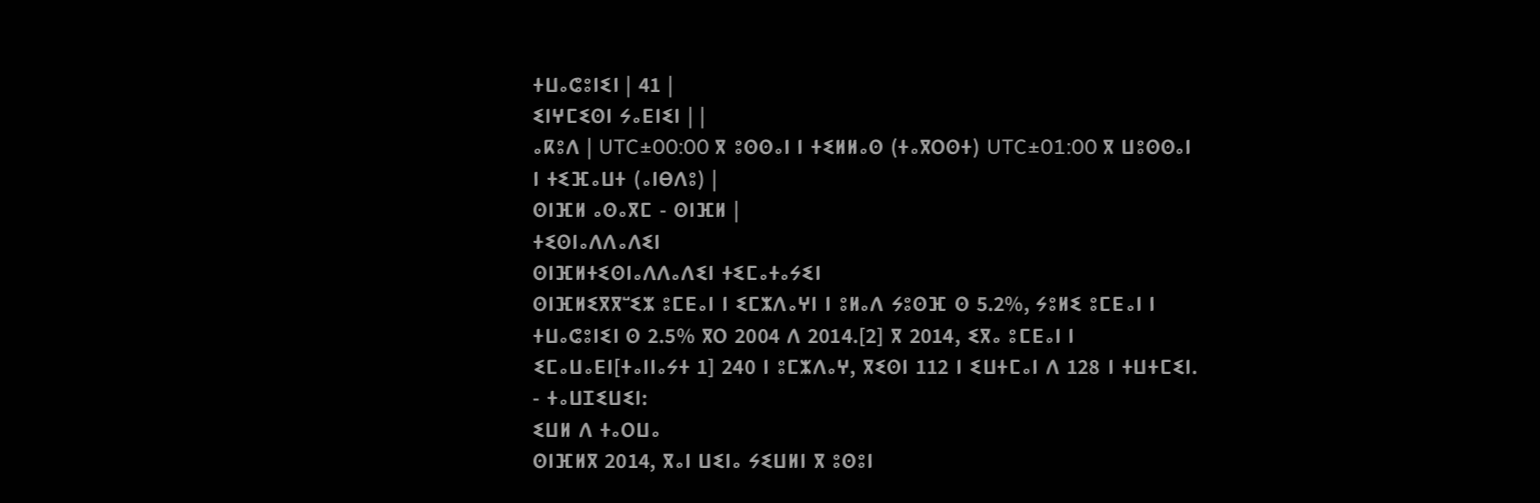ⵜⵡⴰⵛⵓⵏⵉⵏ | 41 |
ⵉⵏⵖⵎⵉⵙⵏ ⵢⴰⴹⵏⵉⵏ | |
ⴰⴽⵓⴷ | UTC±00:00 ⴳ ⵓⵙⵙⴰⵏ ⵏ ⵜⵉⵍⵍⴰⵙ (ⵜⴰⴳⵔⵙⵜ) UTC±01:00 ⴳ ⵡⵓⵙⵙⴰⵏ ⵏ ⵜⵉⴼⴰⵡⵜ (ⴰⵏⴱⴷⵓ) |
ⵙⵏⴼⵍ ⴰⵙⴰⴳⵎ - ⵙⵏⴼⵍ |
ⵜⵉⵙⵏⴰⴷⴷⴰⴷⵉⵏ
ⵙⵏⴼⵍⵜⵉⵙⵏⴰⴷⴷⴰⴷⵉⵏ ⵜⵉⵎⴰⵜⴰⵢⵉⵏ
ⵙⵏⴼⵍⵉⴳⴳⵯⵉⵣ ⵓⵎⴹⴰⵏ ⵏ ⵉⵎⵣⴷⴰⵖⵏ ⵏ ⵓⵍⴰⴷ ⵢⵓⵙⴼ ⵙ 5.2%, ⵢⵓⵍⵉ ⵓⵎⴹⴰⵏ ⵏ ⵜⵡⴰⵛⵓⵏⵉⵏ ⵙ 2.5% ⴳⵔ 2004 ⴷ 2014.[2] ⴳ 2014, ⵉⴳⴰ ⵓⵎⴹⴰⵏ ⵏ ⵉⵎⴰⵡⴰⴹⵏ[ⵜⴰⵏⵏⴰⵢⵜ 1] 240 ⵏ ⵓⵎⵣⴷⴰⵖ, ⴳⵉⵙⵏ 112 ⵏ ⵉⵡⵜⵎⴰⵏ ⴷ 128 ⵏ ⵜⵡⵜⵎⵉⵏ.
- ⵜⴰⵡⵊⵉⵡⵉⵏ:
ⵉⵡⵍ ⴷ ⵜⴰⵔⵡⴰ
ⵙⵏⴼⵍⴳ 2014, ⴳⴰⵏ ⵡⵉⵏⴰ ⵢⵉⵡⵍⵏ ⴳ ⵓⵙⵓⵏ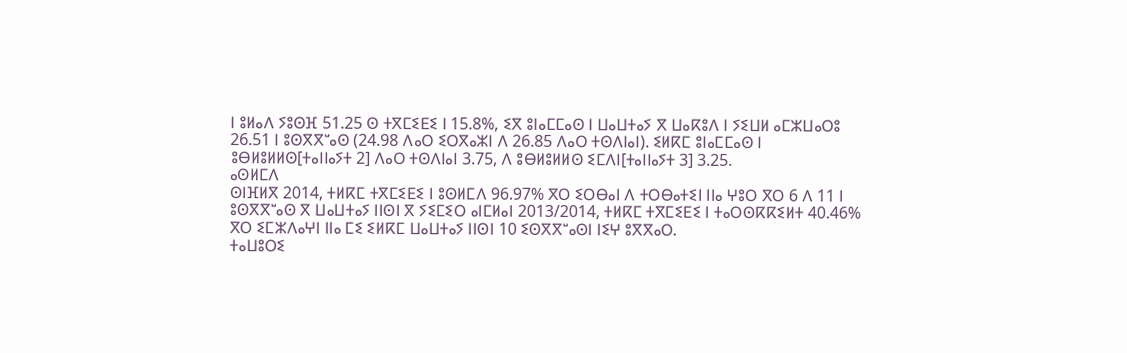ⵏ ⵓⵍⴰⴷ ⵢⵓⵙⴼ 51.25 ⵙ ⵜⴳⵎⵉⴹⵉ ⵏ 15.8%, ⵉⴳ ⵓⵏⴰⵎⵎⴰⵙ ⵏ ⵡⴰⵡⵜⴰⵢ ⴳ ⵡⴰⴽⵓⴷ ⵏ ⵢⵉⵡⵍ ⴰⵎⵣⵡⴰⵔⵓ 26.51 ⵏ ⵓⵙⴳⴳⵯⴰⵙ (24.98 ⴷⴰⵔ ⵉⵔⴳⴰⵣⵏ ⴷ 26.85 ⴷⴰⵔ ⵜⵙⴷⵏⴰⵏ). ⵉⵍⴽⵎ ⵓⵏⴰⵎⵎⴰⵙ ⵏ ⵓⴱⵍⵓⵍⵍⵙ[ⵜⴰⵏⵏⴰⵢⵜ 2] ⴷⴰⵔ ⵜⵙⴷⵏⴰⵏ 3.75, ⴷ ⵓⴱⵍⵓⵍⵍⵙ ⵉⵎⴷⵏ[ⵜⴰⵏⵏⴰⵢⵜ 3] 3.25.
ⴰⵙⵍⵎⴷ
ⵙⵏⴼⵍⴳ 2014, ⵜⵍⴽⵎ ⵜⴳⵎⵉⴹⵉ ⵏ ⵓⵙⵍⵎⴷ 96.97% ⴳⵔ ⵉⵔⴱⴰⵏ ⴷ ⵜⵔⴱⴰⵜⵉⵏ ⵏⵏⴰ ⵖⵓⵔ ⴳⵔ 6 ⴷ 11 ⵏ ⵓⵙⴳⴳⵯⴰⵙ ⴳ ⵡⴰⵡⵜⴰⵢ ⵏⵏⵙⵏ ⴳ ⵢⵉⵎⵉⵔ ⴰⵏⵎⵍⴰⵏ 2013/2014, ⵜⵍⴽⵎ ⵜⴳⵎⵉⴹⵉ ⵏ ⵜⴰⵔⵙⴽⴽⵉⵍⵜ 40.46% ⴳⵔ ⵉⵎⵣⴷⴰⵖⵏ ⵏⵏⴰ ⵎⵉ ⵉⵍⴽⵎ ⵡⴰⵡⵜⴰⵢ ⵏⵏⵙⵏ 10 ⵉⵙⴳⴳⵯⴰⵙⵏ ⵏⵉⵖ ⵓⴳⴳⴰⵔ.
ⵜⴰⵡⵓⵔⵉ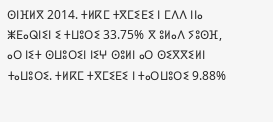ⵙⵏⴼⵍⴳ 2014. ⵜⵍⴽⵎ ⵜⴳⵎⵉⴹⵉ ⵏ ⵎⴷⴷ ⵏⵏⴰ ⵥⴹⴰⵕⵏⵉⵏ ⵉ ⵜⵡⵓⵔⵉ 33.75% ⴳ ⵓⵍⴰⴷ ⵢⵓⵙⴼ, ⴰⵔ ⵏⵉⵜ ⵙⵡⵓⵔⵉⵏ ⵏⵉⵖ ⵙⵓⵍⵏ ⴰⵔ ⵙⵉⴳⴳⵉⵍⵏ ⵜⴰⵡⵓⵔⵉ. ⵜⵍⴽⵎ ⵜⴳⵎⵉⴹⵉ ⵏ ⵜⴰⵔⵡⵓⵔⵉ 9.88%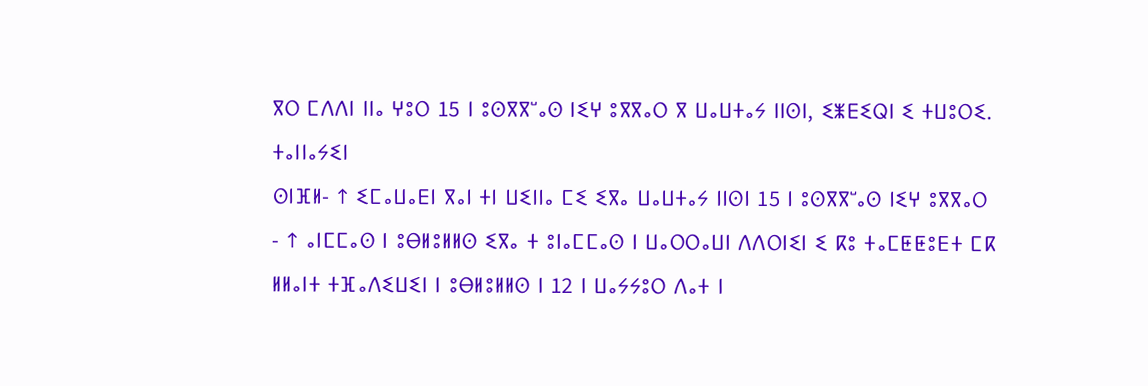ⴳⵔ ⵎⴷⴷⵏ ⵏⵏⴰ ⵖⵓⵔ 15 ⵏ ⵓⵙⴳⴳⵯⴰⵙ ⵏⵉⵖ ⵓⴳⴳⴰⵔ ⴳ ⵡⴰⵡⵜⴰⵢ ⵏⵏⵙⵏ, ⵉⵥⴹⵉⵕⵏ ⵉ ⵜⵡⵓⵔⵉ.
ⵜⴰⵏⵏⴰⵢⵉⵏ
ⵙⵏⴼⵍ- ↑ ⵉⵎⴰⵡⴰⴹⵏ ⴳⴰⵏ ⵜⵏ ⵡⵉⵏⵏⴰ ⵎⵉ ⵉⴳⴰ ⵡⴰⵡⵜⴰⵢ ⵏⵏⵙⵏ 15 ⵏ ⵓⵙⴳⴳⵯⴰⵙ ⵏⵉⵖ ⵓⴳⴳⴰⵔ
- ↑ ⴰⵏⵎⵎⴰⵙ ⵏ ⵓⴱⵍⵓⵍⵍⵙ ⵉⴳⴰ ⵜ ⵓⵏⴰⵎⵎⴰⵙ ⵏ ⵡⴰⵔⵔⴰⵡⵏ ⴷⴷⵔⵏⵉⵏ ⵉ ⴽⵓ ⵜⴰⵎⵟⵟⵓⴹⵜ ⵎⴽ ⵍⵍⴰⵏⵜ ⵜⴼⴰⴷⵉⵡⵉⵏ ⵏ ⵓⴱⵍⵓⵍⵍⵙ ⵏ 12 ⵏ ⵡⴰⵢⵢⵓⵔ ⴷⴰⵜ ⵏ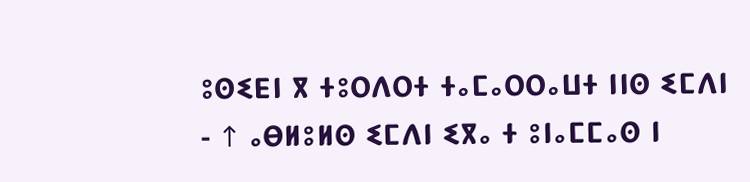ⵓⵙⵉⴹⵏ ⴳ ⵜⵓⵔⴷⵔⵜ ⵜⴰⵎⴰⵔⵔⴰⵡⵜ ⵏⵏⵙ ⵉⵎⴷⵏ
- ↑ ⴰⴱⵍⵓⵍⵙ ⵉⵎⴷⵏ ⵉⴳⴰ ⵜ ⵓⵏⴰⵎⵎⴰⵙ ⵏ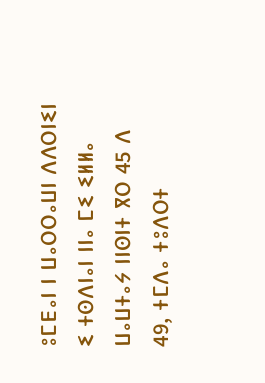ⵓⵎⴹⴰⵏ ⵏ ⵡⴰⵔⵔⴰⵡⵏ ⴷⴷⵔⵏⵉⵏ ⵉ ⵜⵙⴷⵏⴰⵏ ⵏⵏⴰ ⵎⵉ ⵉⵍⵍⴰ ⵡⴰⵡⵜⴰⵢ ⵏⵏⵙⵏⵜ ⴳⵔ 45 ⴷ 49, ⵜⵎⴷⴰ ⵜⵓⴷⵔⵜ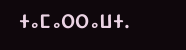ⵜⴰⵎⴰⵔⵔⴰⵡⵜ.